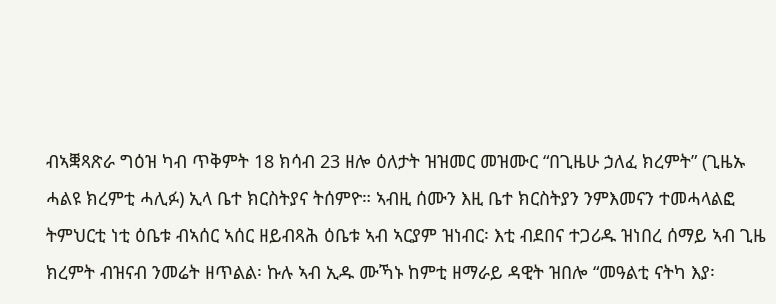ብኣቛጻጽራ ግዕዝ ካብ ጥቅምት 18 ክሳብ 23 ዘሎ ዕለታት ዝዝመር መዝሙር “በጊዜሁ ኃለፈ ክረምት” (ጊዜኡ ሓልዩ ክረምቲ ሓሊፉ) ኢላ ቤተ ክርስትያና ትሰምዮ። ኣብዚ ሰሙን እዚ ቤተ ክርስትያን ንምእመናን ተመሓላልፎ ትምህርቲ ነቲ ዕቤቱ ብኣሰር ኣሰር ዘይብጻሕ ዕቤቱ ኣብ ኣርያም ዝነብር፡ እቲ ብደበና ተጋሪዱ ዝነበረ ሰማይ ኣብ ጊዜ ክረምት ብዝናብ ንመሬት ዘጥልል፡ ኩሉ ኣብ ኢዱ ሙኻኑ ከምቲ ዘማራይ ዳዊት ዝበሎ “መዓልቲ ናትካ እያ፡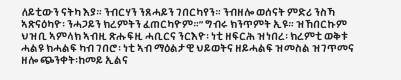ለይቲውን ናትካ እያ። ንብርሃን ንጸሓይን ገበርካየን። ንብዘሎ ወሰናት ምድሪ ንስኻ ኣጽናዕካዮ፡ ንሓጋይን ክረምትን ፈጠርካዮም።” ግብሩ ክንጥምት ኢዩ። ዝኸበርኩም ህዝቢ ኣምላክ ኣብዚ ጽሑፍዚ ሓቢርና ንርእዮ፡ ነቲ ዘፍርሕ ዝነበረ፡ ክረምቲ ወቅቱ ሓልዩ ክሓልፍ ካብ ገበሮ፡ ነቲ ኣብ ማዕልታዊ ህይወትና ዘይሓልፍ ዝመስል ዝገጥመና ዘሎ ጭንቀት፡ከመይ ኢልና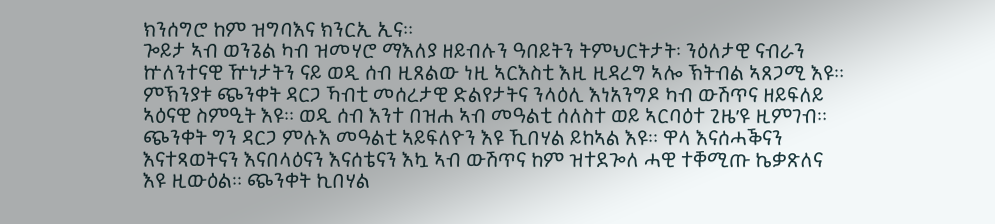ክንሰግሮ ከም ዝግባእና ክንርኢ ኢና።
ጐይታ ኣብ ወንጌል ካብ ዝመሃሮ ማእለያ ዘይብሉን ዓበይትን ትምህርትታት፡ ንዕለታዊ ናብራን ኵለንተናዊ ዅነታትን ናይ ወዲ ሰብ ዚጸልው ነዚ ኣርእስቲ እዚ ዚዳረግ ኣሎ ኽትብል ኣጸጋሚ እዩ። ምኽንያቱ ጭንቀት ዳርጋ ኻብቲ መሰረታዊ ድልየታትና ንላዕሊ እነአንግዶ ካብ ውሽጥና ዘይፍለይ ኣዕናዊ ስምዒት እዩ። ወዲ ሰብ እንተ በዝሐ ኣብ መዓልቲ ሰለስተ ወይ ኣርባዕተ ጊዜ’ዩ ዚምገብ። ጭንቀት ግን ዳርጋ ምሉእ መዓልቲ ኣይፍለዮን እዩ ኺበሃል ይከኣል እዩ። ዋላ እናሰሓቕናን እናተጻወትናን እናበላዕናን እናሰቴናን እኳ ኣብ ውሽጥና ከም ዝተደጐለ ሓዊ ተቐሚጡ ኬቃጽለና እዩ ዚውዕል። ጭንቀት ኪበሃል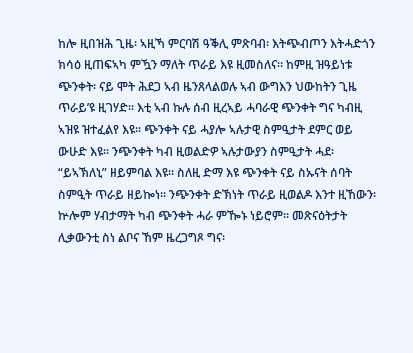ከሎ ዚበዝሕ ጊዜ፡ ኣዚኻ ምርባሽ ዓቕሊ ምጽባብ፡ እትጭብጦን እትሓድጎን ክሳዕ ዚጠፍኣካ ምዃን ማለት ጥራይ እዩ ዚመስለና። ከምዚ ዝዓይነቱ ጭንቀት፡ ናይ ሞት ሕደጋ ኣብ ዜንጸላልወሉ ኣብ ውግእን ህውከትን ጊዜ ጥራይ’ዩ ዚገሃድ። እቲ ኣብ ኩሉ ሰብ ዚረኣይ ሓባራዊ ጭንቀት ግና ካብዚ ኣዝዩ ዝተፈልየ እዩ። ጭንቀት ናይ ሓያሎ ኣሉታዊ ስምዒታት ደምር ወይ ውሁድ እዩ። ንጭንቀት ካብ ዚወልድዎ ኣሉታውያን ስምዒታት ሓደ፡ “ይኣኽለኒ” ዘይምባል እዩ። ስለዚ ድማ እዩ ጭንቀት ናይ ስኡናት ሰባት ስምዒት ጥራይ ዘይኰነ። ንጭንቀት ድኽነት ጥራይ ዚወልዶ እንተ ዚኸውን፡ ኵሎም ሃብታማት ካብ ጭንቀት ሓራ ምዀኑ ነይሮም። መጽናዕትታት ሊቃውንቲ ስነ ልቦና ኸም ዜረጋግጾ ግና፡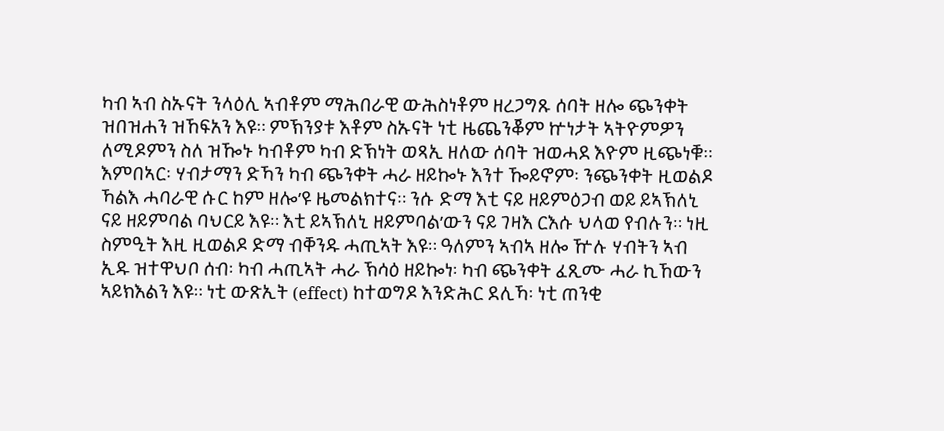ካብ ኣብ ስኡናት ንላዕሊ ኣብቶም ማሕበራዊ ውሕስነቶም ዘረጋግጹ ሰባት ዘሎ ጭንቀት ዝበዝሐን ዝኸፍአን እዩ። ምኽንያቱ እቶም ስኡናት ነቲ ዜጨንቖም ኵነታት ኣትዮምዎን ለሚዶምን ስለ ዝዀኑ ካብቶም ካብ ድኽነት ወጻኢ ዘለው ሰባት ዝወሓደ እዮም ዚጭነቑ። እምበኣር፡ ሃብታማን ድኻን ካብ ጭንቀት ሓራ ዘይኰኑ እንተ ዀይኖም፡ ንጭንቀት ዚወልዶ ኻልእ ሓባራዊ ሱር ከም ዘሎ’ዩ ዜመልክተና። ንሱ ድማ እቲ ናይ ዘይምዕጋብ ወይ ይኣኽለኒ ናይ ዘይምባል ባህርይ እዩ። እቲ ይኣኽለኒ ዘይምባል’ውን ናይ ገዛእ ርእሱ ህላወ የብሉን። ነዚ ስምዒት እዚ ዚወልዶ ድማ ብቐንዱ ሓጢኣት እዩ። ዓለምን ኣብኣ ዘሎ ዅሉ ሃብትን ኣብ ኢዱ ዝተዋህቦ ሰብ፡ ካብ ሓጢኣት ሓራ ኽሳዕ ዘይኰነ፡ ካብ ጭንቀት ፈጺሙ ሓራ ኪኸውን ኣይክእልን እዩ። ነቲ ውጽኢት (effect) ከተወግዶ እንድሕር ደሊኻ፡ ነቲ ጠንቂ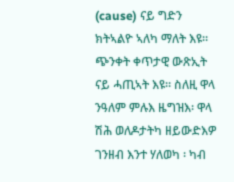(cause) ናይ ግድን ክትኣልዮ ኣለካ ማለት እዩ። ጭንቀት ቀጥታዊ ውጽኢት ናይ ሓጢኣት እዩ። ስለዚ ዋላ ንዓለም ምሉእ ዜግዝእ፡ ዋላ ሽሕ ወለዶታትካ ዘይውድእዎ ገንዘብ እንተ ሃለወካ ፡ ካብ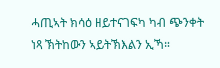ሓጢኣት ክሳዕ ዘይተናገፍካ ካብ ጭንቀት ነጻ ኽትከውን ኣይትኽእልን ኢኻ።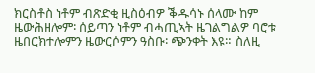ክርስቶስ ነቶም ብጽድቂ ዚስዕብዎ ቕዱሳኑ ሰላሙ ከም ዜውሕዘሎም፡ ሰይጣን ነቶም ብሓጢኣት ዜገልግልዎ ባሮቱ ዜበርክተሎምን ዜውርሶምን ዓስቡ፡ ጭንቀት እዩ። ስለዚ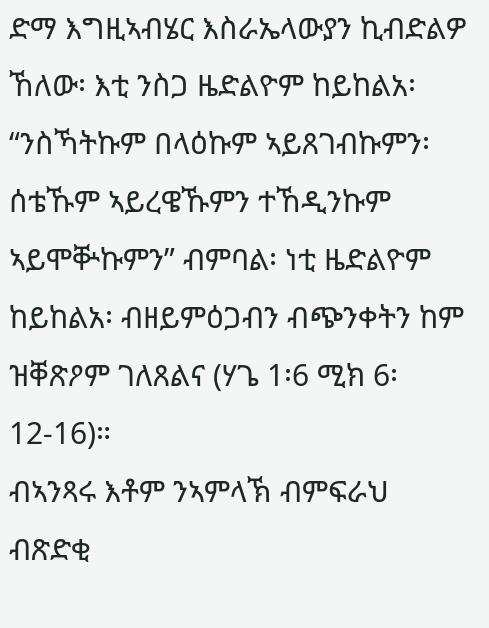ድማ እግዚኣብሄር እስራኤላውያን ኪብድልዎ ኸለው፡ እቲ ንስጋ ዜድልዮም ከይከልአ፡ “ንስኻትኩም በላዕኩም ኣይጸገብኩምን፡ ሰቴኹም ኣይረዌኹምን ተኸዲንኩም ኣይሞቝኩምን” ብምባል፡ ነቲ ዜድልዮም ከይከልአ፡ ብዘይምዕጋብን ብጭንቀትን ከም ዝቐጽዖም ገለጸልና (ሃጌ 1፡6 ሚክ 6፡12-16)።
ብኣንጻሩ እቶም ንኣምላኽ ብምፍራህ ብጽድቂ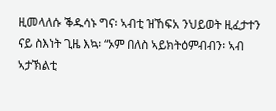ዚመላለሱ ቕዱሳኑ ግና፡ ኣብቲ ዝኸፍአ ንህይወት ዚፈታተን ናይ ስእነት ጊዜ እኳ፡ “ኦም በለስ ኣይክትዕምብብን፡ ኣብ ኣታኽልቲ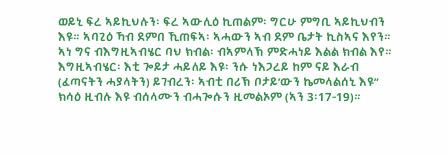ወይኒ ፍረ ኣይኪህሉን፡ ፍረ ኣውሊዕ ኪጠልም፡ ግርሁ ምግቢ ኣይኪህብን እዩ። ኣባጊዕ ኻብ ደምበ ኺጠፍኣ፡ ኣሓውን ኣብ ደም ቤታት ኪስኣና እየን። ኣነ ግና ብእግዚኣብሄር ባህ ክብል፡ ብኣምላኽ ምድሓነይ እልል ክብል እየ። እግዚኣብሄር፡ እቲ ጐይታ ሓይለይ እዩ፡ ንሱ ነእጋረይ ከም ናይ እራብ (ፈጣናትን ሓያላትን) ይገብረን፡ ኣብቲ በሪኽ ቦታይ’ውን ኬመላልሰኒ እዩ” ክሳዕ ዚብሉ እዩ ብሰላሙን ብሓጐሱን ዚመልኦም (ኣን 3፡17-19)።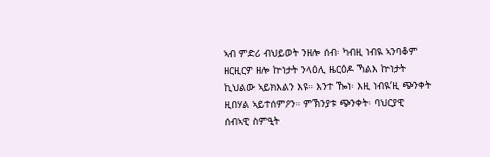ኣብ ምድሪ ብህይወት ንዘሎ ሰብ፡ ካብዚ ነብዪ ኣንባቆም ዘርዚርዎ ዘሎ ኵነታት ንላዕሊ ዜርዕዶ ኻልእ ኵነታት ኪህልው ኣይክእልን እዩ። እንተ ዀነ፡ እዚ ነብዪ’ዚ ጭንቀት ዚበሃል ኣይተሰምዖን። ምኽንያቱ ጭንቀት፡ ባህርያዊ ሰብኣዊ ስምዒት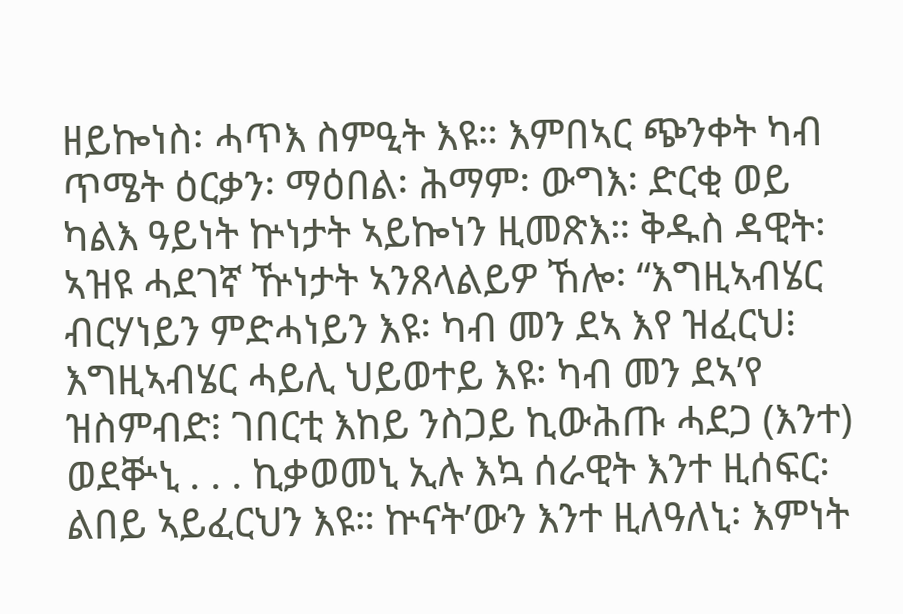ዘይኰነስ፡ ሓጥእ ስምዒት እዩ። እምበኣር ጭንቀት ካብ ጥሜት ዕርቃን፡ ማዕበል፡ ሕማም፡ ውግእ፡ ድርቂ ወይ ካልእ ዓይነት ኵነታት ኣይኰነን ዚመጽእ። ቅዱስ ዳዊት፡ ኣዝዩ ሓደገኛ ዅነታት ኣንጸላልይዎ ኸሎ፡ “እግዚኣብሄር ብርሃነይን ምድሓነይን እዩ፡ ካብ መን ደኣ እየ ዝፈርህ፧ እግዚኣብሄር ሓይሊ ህይወተይ እዩ፡ ካብ መን ደኣ’የ ዝስምብድ፧ ገበርቲ እከይ ንስጋይ ኪውሕጡ ሓደጋ (እንተ) ወደቝኒ . . . ኪቃወመኒ ኢሉ እኳ ሰራዊት እንተ ዚሰፍር፡ ልበይ ኣይፈርህን እዩ። ኵናት’ውን እንተ ዚለዓለኒ፡ እምነት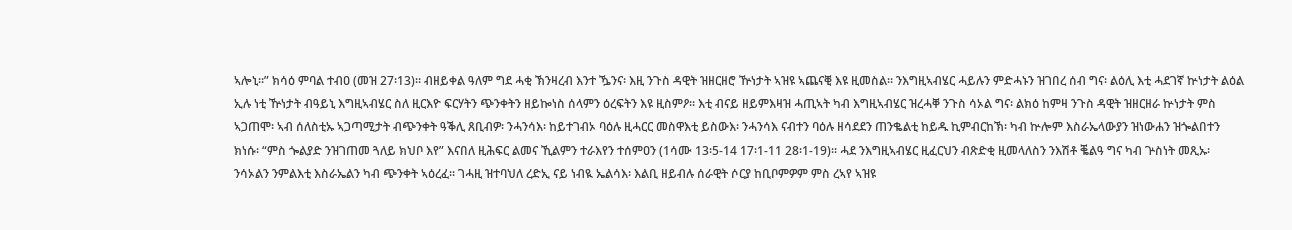ኣሎኒ።” ክሳዕ ምባል ተብዐ (መዝ 27፡13)። ብዘይቀል ዓለም ግደ ሓቂ ኽንዛረብ እንተ ዄንና፡ እዚ ንጉስ ዳዊት ዝዘርዘሮ ዅነታት ኣዝዩ ኣጨናቒ እዩ ዚመስል። ንእግዚኣብሄር ሓይሉን ምድሓኑን ዝገበረ ሰብ ግና፡ ልዕሊ እቲ ሓደገኛ ኵነታት ልዕል ኢሉ ነቲ ዅነታት ብዓይኒ እግዚኣብሄር ስለ ዚርእዮ ፍርሃትን ጭንቀትን ዘይኰነስ ሰላምን ዕረፍትን እዩ ዚስምዖ። እቲ ብናይ ዘይምእዛዝ ሓጢኣት ካብ እግዚኣብሄር ዝረሓቐ ንጉስ ሳኦል ግና፡ ልክዕ ከምዛ ንጉስ ዳዊት ዝዘርዘራ ኵነታት ምስ ኣጋጠሞ፡ ኣብ ሰለስቲኡ ኣጋጣሚታት ብጭንቀት ዓቕሊ ጸቢብዎ፡ ንሓንሳእ፡ ከይተገብኦ ባዕሉ ዚሓርር መስዋእቲ ይስውእ፡ ንሓንሳእ ናብተን ባዕሉ ዘሳደደን ጠንቈልቲ ከይዱ ኪምብርከኽ፡ ካብ ኵሎም እስራኤላውያን ዝነውሐን ዝጐልበተን ክነሱ፡ “ምስ ጐልያድ ንዝገጠመ ጓለይ ክህቦ እየ” እናበለ ዚሕፍር ልመና ኺልምን ተራእየን ተሰምዐን (1ሳሙ 13፡5-14 17፡1-11 28፡1-19)። ሓደ ንእግዚኣብሄር ዚፈርህን ብጽድቂ ዚመላለስን ንእሽቶ ቘልዓ ግና ካብ ጕስነት መጺኡ፡ ንሳኦልን ንምልእቲ እስራኤልን ካብ ጭንቀት ኣዕረፈ። ገሓዚ ዝተባህለ ረድኢ ናይ ነብዪ ኤልሳእ፡ እልቢ ዘይብሉ ሰራዊት ሶርያ ከቢቦምዎም ምስ ረኣየ ኣዝዩ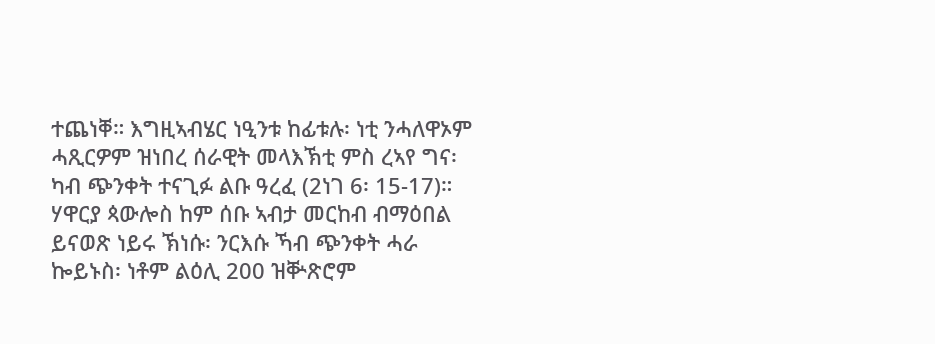ተጨነቐ። እግዚኣብሄር ነዒንቱ ከፊቱሉ፡ ነቲ ንሓለዋኦም ሓጺርዎም ዝነበረ ሰራዊት መላእኽቲ ምስ ረኣየ ግና፡ ካብ ጭንቀት ተናጊፉ ልቡ ዓረፈ (2ነገ 6፡ 15-17)። ሃዋርያ ጳውሎስ ከም ሰቡ ኣብታ መርከብ ብማዕበል ይናወጽ ነይሩ ኽነሱ፡ ንርእሱ ኻብ ጭንቀት ሓራ ኰይኑስ፡ ነቶም ልዕሊ 200 ዝቝጽሮም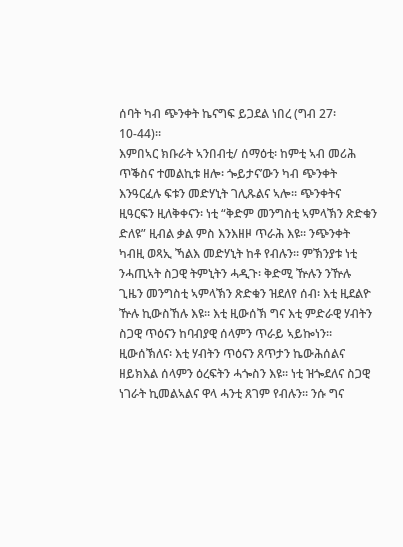ሰባት ካብ ጭንቀት ኬናግፍ ይጋደል ነበረ (ግብ 27፡10-44)።
እምበኣር ክቡራት ኣንበብቲ/ ሰማዕቲ፡ ከምቲ ኣብ መሪሕ ጥቕስና ተመልኪቱ ዘሎ፡ ጐይታና’ውን ካብ ጭንቀት እንዓርፈሉ ፍቱን መድሃኒት ገሊጹልና ኣሎ። ጭንቀትና ዚዓርፍን ዚለቅቀናን፡ ነቲ “ቅድም መንግስቲ ኣምላኽን ጽድቁን ድለዩ” ዚብል ቃል ምስ እንእዘዞ ጥራሕ እዩ። ንጭንቀት ካብዚ ወጻኢ ኻልእ መድሃኒት ከቶ የብሉን። ምኽንያቱ ነቲ ንሓጢኣት ስጋዊ ትምኒትን ሓዲጉ፡ ቅድሚ ዅሉን ንዅሉ ጊዜን መንግስቲ ኣምላኽን ጽድቁን ዝደለየ ሰብ፡ እቲ ዚደልዮ ዅሉ ኪውስኸሉ እዩ። እቲ ዚውሰኽ ግና እቲ ምድራዊ ሃብትን ስጋዊ ጥዕናን ከባብያዊ ሰላምን ጥራይ ኣይኰነን። ዚውሰኽለና፡ እቲ ሃብትን ጥዕናን ጸጥታን ኬውሕሰልና ዘይክእል ሰላምን ዕረፍትን ሓጐስን እዩ። ነቲ ዝጐደለና ስጋዊ ነገራት ኪመልኣልና ዋላ ሓንቲ ጸገም የብሉን። ንሱ ግና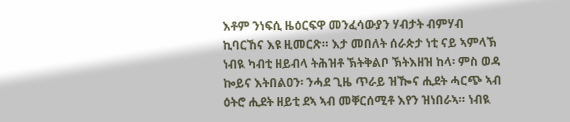እቶም ንነፍሲ ዜዕርፍዋ መንፈሳውያን ሃብታት ብምሃብ ኪባርኸና እዩ ዚመርጽ። እታ መበለት ሰራጵታ ነቲ ናይ ኣምላኽ ነብዪ ካብቲ ዘይብላ ትሕዝቶ ኽትቅልቦ ኽትእዘዝ ከላ፡ ምስ ወዳ ኰይና እትበልዐን፡ ንሓደ ጊዜ ጥራይ ዝዀና ሒደት ሓርጭ ኣብ ዕትሮ ሒደት ዘይቲ ደኣ ኣብ መቐርሰሚቶ እየን ዝነበራኣ። ነብዪ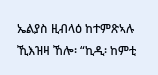ኤልያስ ዚብላዕ ከተምጽኣሉ ኺእዝዛ ኸሎ፡ “ኪዲ፡ ከምቲ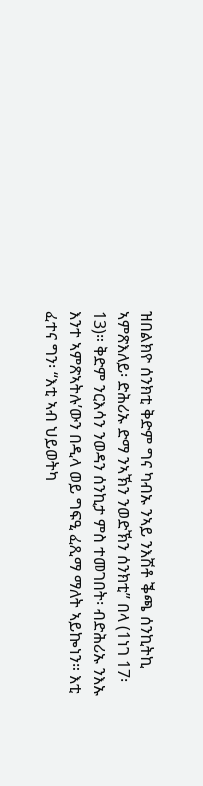ዝበልክዮ ሰንክቲ ቅድም ግና ካብኡ ንኣይ ንእሽቶ ቕጫ ሰንኪትኪ ኣምጽእለይ፡ ድሕሪኡ ድማ ንኣኽን ንወድኽን ሰንክቲ” በላ (1ነገ 17፡13)። ቅድም ንርእሳን ንወዳን ሰንኪታ ምስ ተመገበት፡ ብድሕሪኡ ንእኡ እንተ ኣምጽኣትሉ’ውን በዲላ ወይ ግፍዒ ፈጺማ ማለት ኣይኰነን። እቲ ፈተና ግን፡ “እቲ ኣብ ህይወትካ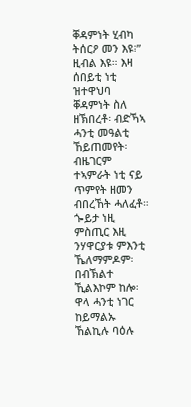ቐዳምነት ሂብካ ትሰርዖ መን እዩ፧” ዚብል እዩ። እዛ ሰበይቲ ነቲ ዝተዋህባ ቐዳምነት ስለ ዘኽበረቶ፡ ብድኻኣ ሓንቲ መዓልቲ ኸይጠመየት፡ ብዜገርም ተኣምራት ነቲ ናይ ጥምየት ዘመን ብበረኸት ሓለፈቶ። ጐይታ ነዚ ምስጢር እዚ ንሃዋርያቱ ምእንቲ ኼለማምዶም፡ በብኽልተ ኺልእኮም ከሎ፡ ዋላ ሓንቲ ነገር ከይማልኡ ኸልኪሉ ባዕሉ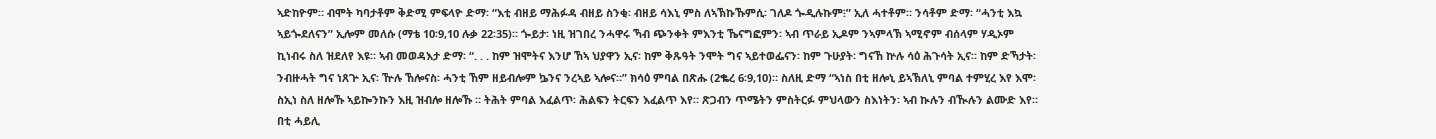ኣድከዮም። ብሞት ካባታቶም ቅድሚ ምፍላዮ ድማ፡ “እቲ ብዘይ ማሕፉዳ ብዘይ ስንቂ፡ ብዘይ ሳእኒ ምስ ለኣኽኩኹምሲ፡ ገለዶ ጐዲሉኩም፧” ኢለ ሓተቶም። ንሳቶም ድማ፡ “ሓንቲ እኳ ኣይጐደለናን” ኢሎም መለሱ (ማቴ 10፡9,10 ሉቃ 22፡35)። ጐይታ፡ ነዚ ዝገበረ ንሓዋሩ ኻብ ጭንቀት ምእንቲ ኼናግፎምን፡ ኣብ ጥራይ ኢዶም ንኣምላኽ ኣሚኖም ብሰላም ሃዲኦም ኪነብሩ ስለ ዝደለየ እዩ። ኣብ መወዳእታ ድማ፡ “. . . ከም ዝሞትና እንሆ ኸኣ ህያዋን ኢና፡ ከም ቅጹዓት ንሞት ግና ኣይተወፌናን፡ ከም ጉሁያት፡ ግናኸ ኵሉ ሳዕ ሕጉሳት ኢና። ከም ድኻታት፡ ንብዙሓት ግና ነጸጕ ኢና፡ ዅሉ ኸሎናስ፡ ሓንቲ ኸም ዘይብሎም ኴንና ንረኣይ ኣሎና።” ክሳዕ ምባል በጽሑ (2ቈረ 6፡9,10)። ስለዚ ድማ “ኣነስ በቲ ዘሎኒ ይኣኽለኒ ምባል ተምሂረ እየ እሞ፡ ስኢነ ስለ ዘሎኹ ኣይኰንኩን እዚ ዝብሎ ዘሎኹ ። ትሕት ምባል እፈልጥ፡ ሕልፍን ትርፍን እፈልጥ እየ። ጽጋብን ጥሜትን ምስትርፉ ምህላውን ስእነትን፡ ኣብ ኲሉን ብዂሉን ልሙድ እየ። በቲ ሓይሊ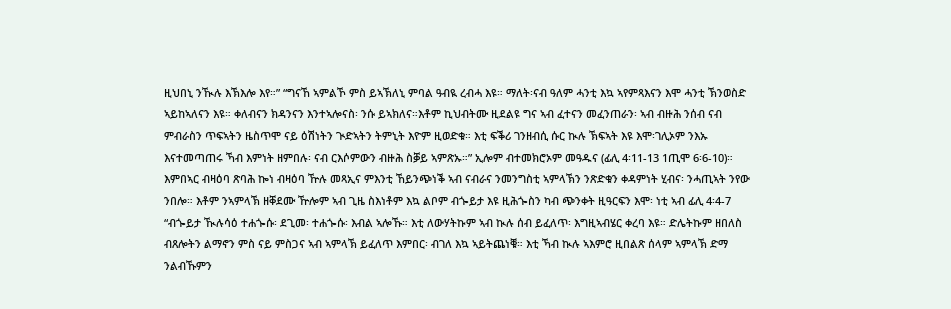ዚህበኒ ንዂሉ እኽእሎ እየ።” “ግናኸ ኣምልኾ ምስ ይኣኽለኒ ምባል ዓብዪ ረብሓ እዩ። ማለት፡ናብ ዓለም ሓንቲ እኳ ኣየምጻእናን እሞ ሓንቲ ኽንወስድ ኣይከኣለናን እዩ። ቀለብናን ክዳንናን እንተኣሎናስ፡ ንሱ ይኣክለና።እቶም ኪህብትሙ ዚደልዩ ግና ኣብ ፈተናን መፈንጠራን፡ ኣብ ብዙሕ ንሰብ ናብ ምብራስን ጥፍኣትን ዜስጥሞ ናይ ዕሽነትን ጒድኣትን ትምኒት እዮም ዚወድቁ። እቲ ፍቕሪ ገንዘብሲ ሱር ኲሉ ኽፍኣት እዩ እሞ፡ገሊኦም ንእኡ እናተመጣጠሩ ኻብ እምነት ዘምበሉ፡ ናብ ርእሶምውን ብዙሕ ስቓይ ኣምጽኡ።” ኢሎም ብተመክሮኦም መዓዱና (ፊሊ 4፡11-13 1ጢሞ 6፡6-10)። እምበኣር ብዛዕባ ጽባሕ ኰነ ብዛዕባ ዅሉ መጻኢና ምእንቲ ኸይንጭነቕ ኣብ ናብራና ንመንግስቲ ኣምላኽን ንጽድቁን ቀዳምነት ሂብና፡ ንሓጢኣት ንየው ንበሎ። እቶም ንኣምላኽ ዘቐደሙ ዅሎም ኣብ ጊዜ ስእነቶም እኳ ልቦም ብጐይታ እዩ ዚሕጐስን ካብ ጭንቀት ዚዓርፍን እሞ፡ ነቲ ኣብ ፊሊ 4፡4-7 “ብጐይታ ዂሉሳዕ ተሐጐሱ፡ ደጊመ፡ ተሐጐሱ፡ እብል ኣሎኹ። እቲ ለውሃትኩም ኣብ ኲሉ ሰብ ይፈለጥ፡ እግዚኣብሄር ቀረባ እዩ። ድሌትኩም ዘበለስ ብጸሎትን ልማኖን ምስ ናይ ምስጋና ኣብ ኣምላኽ ይፈለጥ እምበር፡ ብገለ እኳ ኣይትጨነቑ። እቲ ኻብ ኲሉ ኣእምሮ ዚበልጽ ሰላም ኣምላኽ ድማ ንልብኹምን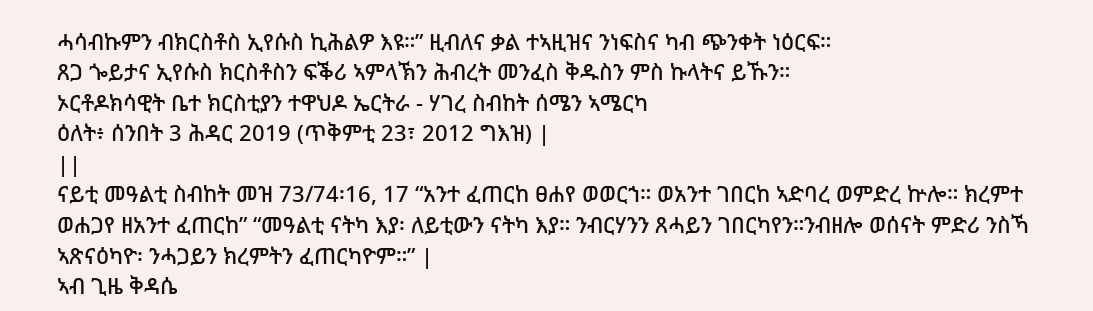ሓሳብኩምን ብክርስቶስ ኢየሱስ ኪሕልዎ እዩ።” ዚብለና ቃል ተኣዚዝና ንነፍስና ካብ ጭንቀት ነዕርፍ።
ጸጋ ጐይታና ኢየሱስ ክርስቶስን ፍቕሪ ኣምላኽን ሕብረት መንፈስ ቅዱስን ምስ ኩላትና ይኹን።
ኦርቶዶክሳዊት ቤተ ክርስቲያን ተዋህዶ ኤርትራ - ሃገረ ስብከት ሰሜን ኣሜርካ
ዕለት፥ ሰንበት 3 ሕዳር 2019 (ጥቅምቲ 23፣ 2012 ግእዝ) |
||
ናይቲ መዓልቲ ስብከት መዝ 73/74፡16, 17 “አንተ ፈጠርከ ፀሐየ ወወርኀ። ወአንተ ገበርከ ኣድባረ ወምድረ ኵሎ። ክረምተ ወሐጋየ ዘአንተ ፈጠርከ” “መዓልቲ ናትካ እያ፡ ለይቲውን ናትካ እያ። ንብርሃንን ጸሓይን ገበርካየን።ንብዘሎ ወሰናት ምድሪ ንስኻ ኣጽናዕካዮ፡ ንሓጋይን ክረምትን ፈጠርካዮም።” |
ኣብ ጊዜ ቅዳሴ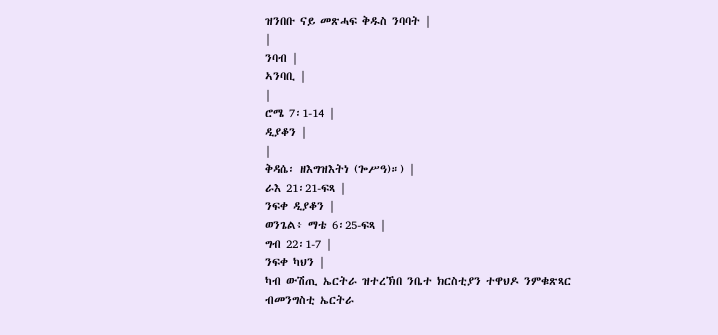ዝንበቡ ናይ መጽሓፍ ቅዱስ ንባባት |
|
ንባብ |
ኣንባቢ |
|
ሮሜ 7፡1-14 |
ዲያቆን |
|
ቅዳሴ፡ ዘእግዝእትነ (ጐሥዓ)።) |
ራእ 21፡21-ፍጻ |
ንፍቀ ዲያቆን |
ወንጌል፥ ማቴ 6፡25-ፍጻ |
ግብ 22፡1-7 |
ንፍቀ ካህን |
ካብ ውሽጢ ኤርትራ ዝተረኽበ ንቤተ ክርስቲያን ተዋህዶ ንምቁጽጻር ብመንግስቲ ኤርትራ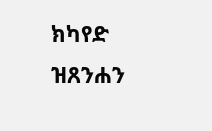ክካየድ ዝጸንሐን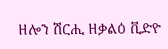ዘሎን ሽርሒ ዘቃልዕ ቪድዮ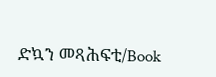ድኳን መጻሕፍቲ/Book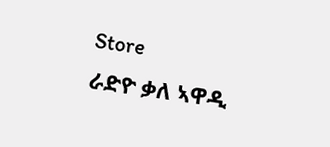Store
ራድዮ ቃለ ኣዋዲ